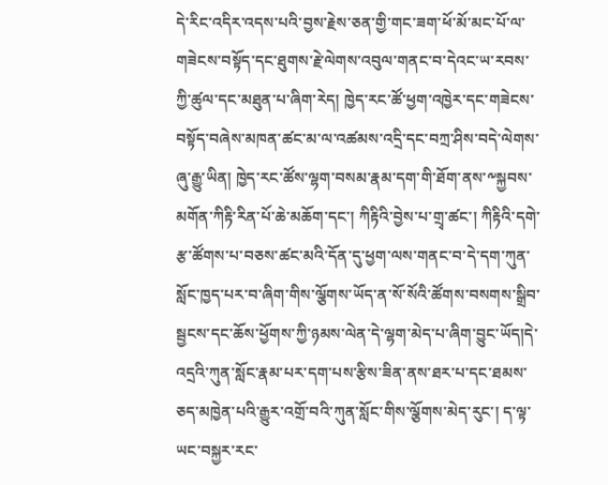དེ་རིང་འདིར་འདས་པའི་བྱས་རྗེས་ཅན་གྱི་གང་ཟག་ཕོ་མོ་མང་པོ་ལ་གཟེངས་བསྟོད་དང་ཐུགས་རྗེ་ལེགས་འབུལ་གནང་བ་དེའང་ཡ་རབས་ཀྱི་ཚུལ་དང་མཐུན་པ་ཞིག་རེད། ཁྱེད་རང་ཚོ་ཕྱག་འཁྱེར་དང་གཟེངས་བསྟོད་བཞེས་མཁན་ཚང་མ་ལ་འཚམས་འདྲི་དང་བཀྲ་ཤིས་བདེ་ལེགས་ཞུ་རྒྱུ་ཡིན། ཁྱེད་རང་ཚོས་ལྷག་བསམ་རྣམ་དག་གི་ཐོག་ནས་༸སྐྱབས་མགོན་ཀིརྟི་རིན་པོ་ཆེ་མཆོག་དང་། ཀིརྟིའི་བྱེས་པ་གྲྭ་ཚང་། ཀིརྟིའི་དགེ་རྩ་ཚོགས་པ་བཅས་ཚང་མའི་དོན་དུ་ཕྱག་ལས་གནང་བ་དེ་དག་ཀུན་སློང་ཁྱད་པར་བ་ཞིག་གིས་ལྕོགས་ཡོད་ན་སོ་སོའི་ཚོགས་བསགས་སྒྲིབ་སྦྱངས་དང་ཆོས་ཕྱོགས་ཀྱི་ཉམས་ལེན་དེ་ལྷག་མེད་པ་ཞིག་བྱུང་ཡོད།དེ་འདྲའི་ཀུན་སློང་རྣམ་པར་དག་པས་རྩིས་ཟིན་ནས་ཐར་པ་དང་ཐམས་ཅད་མཁྱེན་པའི་རྒྱུར་འགྲོ་བའི་ཀུན་སློང་གིས་ལྕོགས་མེད་རུང་། ད་ལྟ་ཡང་བསྐྱར་རང་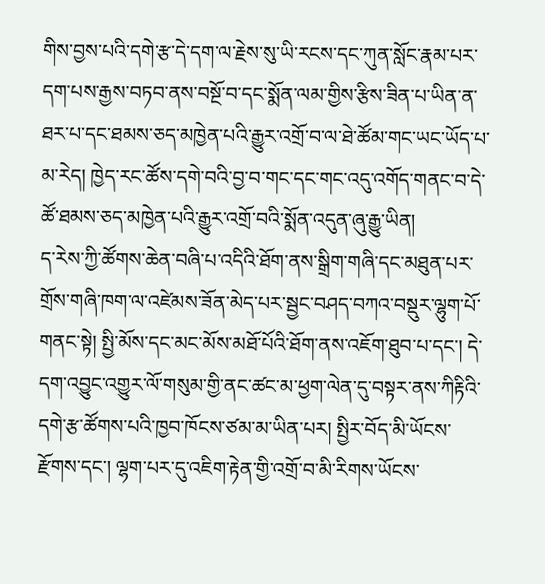གིས་བྱས་པའི་དགེ་རྩ་དེ་དག་ལ་རྗེས་སུ་ཡི་རངས་དང་ཀུན་སློང་རྣམ་པར་དག་པས་རྒྱས་བཏབ་ནས་བསྔོ་བ་དང་སྨོན་ལམ་གྱིས་རྩིས་ཟིན་པ་ཡིན་ན་ཐར་པ་དང་ཐམས་ཅད་མཁྱེན་པའི་རྒྱུར་འགྲོ་བ་ལ་ཐེ་ཚོམ་གང་ཡང་ཡོད་པ་མ་རེད། ཁྱེད་རང་ཚོས་དགེ་བའི་བྱ་བ་གང་དང་གང་འདུ་འགོད་གནང་བ་དེ་ཚོ་ཐམས་ཅད་མཁྱེན་པའི་རྒྱུར་འགྲོ་བའི་སྨོན་འདུན་ཞུ་རྒྱུ་ཡིན།
ད་རེས་ཀྱི་ཚོགས་ཆེན་བཞི་པ་འདིའི་ཐོག་ནས་སྒྲིག་གཞི་དང་མཐུན་པར་གྲོས་གཞི་ཁག་ལ་འཛེམས་ཟོན་མེད་པར་སྦྱང་བཤད་བཀའ་བསྡུར་ལྷུག་པོ་གནང་སྟེ། སྤྱི་མོས་དང་མང་མོས་མཐོ་པོའི་ཐོག་ནས་འཇོག་ཐུབ་པ་དང་། དེ་དག་འབྱུང་འགྱུར་ལོ་གསུམ་གྱི་ནང་ཚང་མ་ཕྱག་ལེན་དུ་བསྟར་ནས་ཀིརྟིའི་དགེ་རྩ་ཚོགས་པའི་ཁྱབ་ཁོངས་ཙམ་མ་ཡིན་པར། སྤྱིར་བོད་མི་ཡོངས་རྫོགས་དང་། ལྷག་པར་དུ་འཇིག་རྟེན་གྱི་འགྲོ་བ་མི་རིགས་ཡོངས་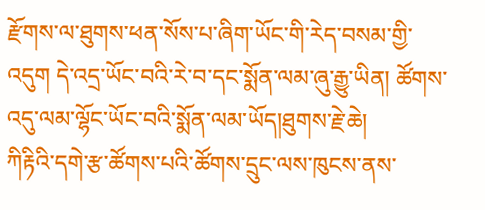རྫོགས་ལ་ཐུགས་ཕན་སོས་པ་ཞིག་ཡོང་གི་རེད་བསམ་གྱི་འདུག དེ་འདྲ་ཡོང་བའི་རེ་བ་དང་སྨོན་ལམ་ཞུ་རྒྱུ་ཡིན། ཚོགས་འདུ་ལམ་ལྷོང་ཡོང་བའི་སྨོན་ལམ་ཡོད།ཐུགས་རྗེ་ཆེ།
ཀིརྟིའི་དགེ་རྩ་ཚོགས་པའི་ཚོགས་དྲུང་ལས་ཁུངས་ནས་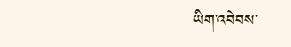ཡིག་འབེབས་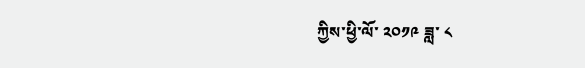ཀྱིས་ཕྱི་ལོ་ ༢༠༡༩ ཟླ་ ༨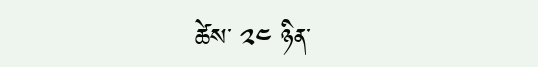ཚེས་ ༢༤ ཉིན་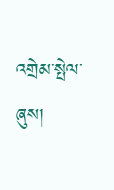འགྲེམ་སྤེལ་ཞུས།